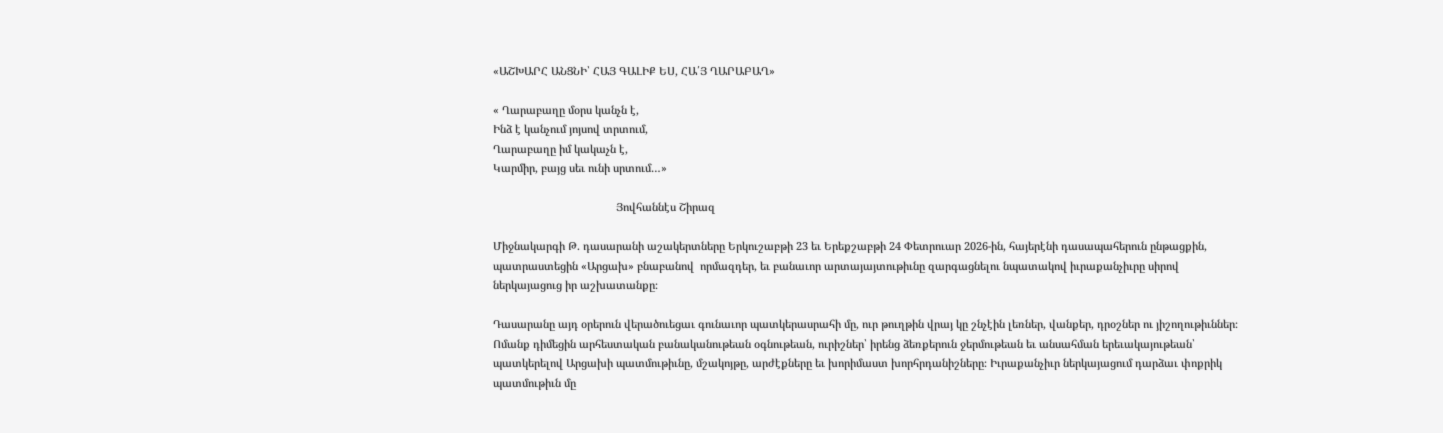«ԱՇԽԱՐՀ ԱՆՑՆԻ՝ ՀԱՅ ԳԱԼԻՔ ԵՍ, ՀԱ՛Յ ՂԱՐԱԲԱՂ»

« Ղարաբաղը մօրս կանչն է,
Ինձ է կանչում յոյսով տրտում,
Ղարաբաղը իմ կակաչն է,
Կարմիր, բայց սեւ ունի սրտում…»

                                         Յովհաննէս Շիրազ

Միջնակարգի Թ. դասարանի աշակերտները Երկուշաբթի 23 եւ Երեքշաբթի 24 Փետրուար 2026-ին, հայերէնի դասապահերուն ընթացքին, պատրաստեցին «Արցախ» բնաբանով  որմազդեր, եւ բանաւոր արտայայտութիւնը զարգացնելու նպատակով իւրաքանչիւրը սիրով ներկայացուց իր աշխատանքը։

Դասարանը այդ օրերուն վերածուեցաւ գունաւոր պատկերասրահի մը, ուր թուղթին վրայ կը շնչէին լեռներ, վանքեր, դրօշներ ու յիշողութիւններ։ Ոմանք դիմեցին արհեստական բանականութեան օգնութեան, ուրիշներ՝ իրենց ձեռքերուն ջերմութեան եւ անսահման երեւակայութեան՝ պատկերելով Արցախի պատմութիւնը, մշակոյթը, արժէքները եւ խորիմաստ խորհրդանիշները։ Իւրաքանչիւր ներկայացում դարձաւ փոքրիկ պատմութիւն մը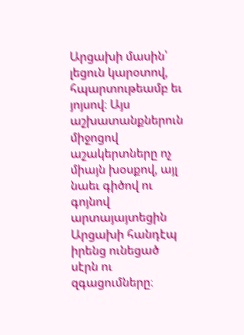Արցախի մասին՝ լեցուն կարօտով, հպարտութեամբ եւ յոյսով։ Այս աշխատանքներուն միջոցով աշակերտները ոչ միայն խօսքով, այլ նաեւ գիծով ու գոյնով արտայայտեցին Արցախի հանդէպ իրենց ունեցած սէրն ու զգացումները։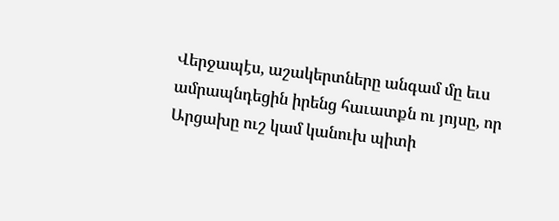Վերջապէս, աշակերտները անգամ մը եւս ամրապնդեցին իրենց հաւատքն ու յոյսը, որ Արցախը ուշ կամ կանուխ պիտի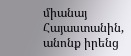միանայ Հայաստանին, անոնք իրենց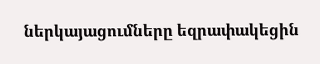ներկայացումները եզրափակեցին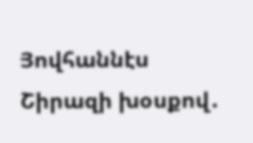Յովհաննէս Շիրազի խօսքով․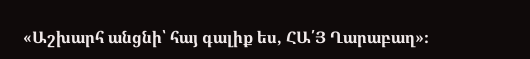«Աշխարհ անցնի՝ հայ գալիք ես, ՀԱ՛Յ Ղարաբաղ»։